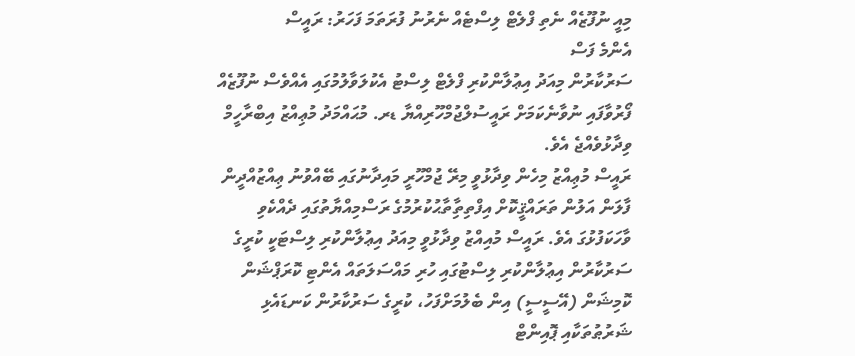މިއީ ނުފޫޒެއް ނެތި ފްލެޓް ލިސްޓެއް ނެރުނު ފުރަތަމަ ފަހަރު: ރައީސް
އެންމެ ފަސް
ސަރުކާރުން މިއަދު އިޢުލާންކުރި ފްލެޓް ލިސްޓު އެކުލަވާލުމުގައި އެއްވެސް ނުފޫޒެއް ފޯރުވާފައި ނުވާނެކަމަށް ރައީސުލްޖުމްހޫރިއްޔާ ޑރ. މުޙައްމަދު މުޢިއްޒު އިބްރާހީމް ވިދާޅުވެއްޖެ އެވެ.
ރައީސް މުޢިއްޒު މިހެން ވިދާޅުވީ މިރޭ ޖުމްހޫރީ މައިދާނުގައި ބޭއްވުނު ޢިއްޒުއްދީން ފާލަން އަލުން ތަރައްޤީކޮށް އިފްތިތާިތާޙުކުރުމުގެ ރަސްމިއްޔާތުގައި ދެއްކެވި ވާހަކަފުޅުގަ އެވެ. ރައީސް މުއިއްޒު ވިދާޅުވީ މިއަދު އިޢުލާންކުރި ލިސްޓަކީ ކުރީގެ ސަރުކާރުން އިޢުލާންކުރި ލިސްޓުގައި ހުރި މައްސަލަތައް އެންޓި ކޮރަޕްޝަން ކޮމިޝަން (އޭސީސީ) އިން ބެލުމަށްފަހު، ކުރީގެ ސަރުކާރުން ކަނޑައެޅި ޝަރުޠުތަކާއި ޕޮއިންޓް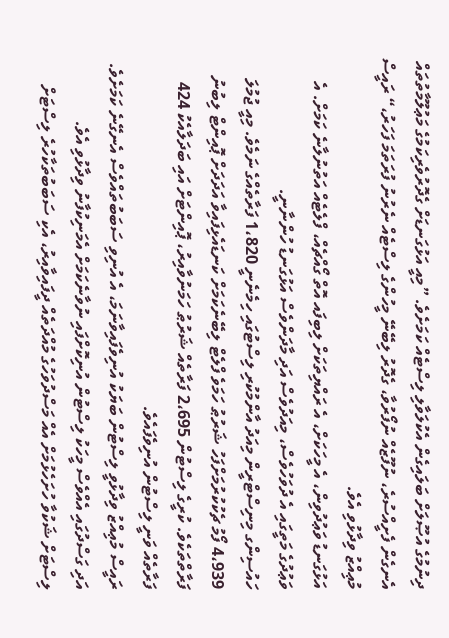ދިނުމުގެ އުޞޫލަށް ބަލައިގެން އެކުލަވާލި ލިސްޓެއް ކަމަށެވެ. ”މިއީ އަޅުގަނޑަށް ގެދޮރުވެރިކަމުގެ މަޢުލޫމާތުތައް އެނގެން ފެށީއްސުރެ، ނުފޫޒެއް ނުފޯރުވާ، ގެދޮރު ލިބޭނޭ މީހުންގެ ލިސްޓެއް ނެރުނު ފުރަތަމަ ފަހަރު،“ ރައީސް މުޢިއްޒު ވިދާޅުވި އެވެ.
އަޅުގަނޑު ވަޢުދުވިން، އެ މީހަކަށް، އެ ރައްޔިތަކަށް ލިބިފައ އޮތް ގޯއްޗެއް، ފްލެޓެއް އަތުނުލާނެ ކަމަށް. އެ ވަޢުދުގެ މަތީގައި އެ ދުވަހުވެސް، މިއަދުވެސް އަދި މާދަންވެސް އަޅުގަނޑު ހުންނާނީ.
ހައުސިންގ މިނިސްޓްރީން މިއަދު އާންމުކުރި ލިސްޓުގައި ހިމެނެނީ 1،820 ފަރާތެއްގެ ނަމެވެ. މިއީ ޖުމުލަ 4،939 ފޯމު ޗެކުކުރުމަށްފަހު ޝަރުޠު ހަމަވެ ފްލެޓް ލިބޭނެކަމަށް ކަނޑައެޅިފައިވާ އަދަދަށް ޕޮއިންޓް ލިބުނު ފަރާތްތަކެވެ. ކުރީގެ ލިސްޓުން 2،695 ފަރާތެއް ޝަރުޠު ހަމަނުވާއިރު، ޕޮއިންޓަށް އައި ބަދަލާއެކު 424 ފަރާތެއް ވަނީ ލިސްޓުން އުނިވެފައެވެ.
ރައީސް މުޢިއްޒު ވިދާޅުވީ ލިސްޓުން ބަޔަކު އުނިވެފައިވާނަމަ، އެ އުނިވި ސަބަބުތައްވެސް އެނގޭނެ ކަމަށެވެ. އަދި ގަސްދުގައި އެއްވެސް މީހަކު ލިސްޓުން އުނިކޮށްފައި ނުވާނެކަމަށް އެމަނިކުފާނު ވިދާޅުވި އެވެ.
ލިސްޓަށް ޝަކުވާ ހުށަހެޅުމަށް އެއް މަސްދުވަހުގެ މުއްދަތެއް ދީފައިވާއިރު، އެކި ސަބަބުތަކާހުރެ ލިސްޓަށް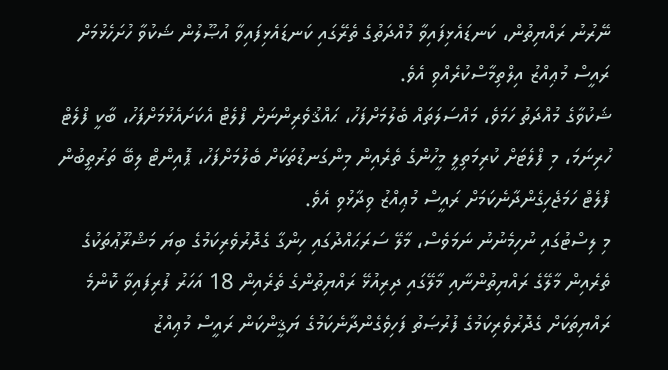ނޭރުނު ރައްޔިތުން، ކަނޑައެޅިފައިވާ މުއްދަތުގެ ތެރޭގައި ކަނޑައެޅިފައިވާ އުޞޫލުން ޝަކުވާ ހުށަހެޅުމަށް ރައީސް މުޢިއްޒު އިލްތިމާސްކުރެއްވި އެވެ.
ޝަކުވާގެ މުއްދަތު ހަމަވެ، މައްސަލަތައް ބެލުމަށްފަހު، ޙައްޤުވެރިންނަށް ފްލެޓް އެކަށައެޅުމަށްފަހު، ބާކީ ފްލެޓް ހުރިނަމަ، މި ފްލެޓަށް ކުރިމަތިލީ މީހުންގެ ތެރެއިން މިންގަނޑުތަކަށް ބެލުމަށްފަހު، ޕޮއިންޓް ލިބޭ ތަރުތީބުން ފްލެޓް ހަމަޖެހިގެންދާނެކަމަށް ރައީސް މުޢިއްޒު ވިދާޅުވި އެވެ.
މި ލިސްޓުގައި ނުހިމެނުނު ނަމަވެސް، މާލޭ ސަރަޙައްދުގައި ހިންގާ ގެދޮރުވެރިކަމުގެ ބިޔަ މަޝްރޫޢުތަކުގެ ތެރެއިން މާލޭގެ ރައްޔިތުންނާއި މާލޭގައި ދިރިއުޅޭ ރައްޔިތުންގެ ތެރެއިން 18 އަހަރު ފުރިފައިވާ ކޮންމެ ރައްޔިތަކަށް ގެދޮރުވެރިކަމުގެ ފުރުޞަތު ފަހިވެގެންދާނެކަމުގެ ޔަޤީންކަން ރައީސް މުޢިއްޒު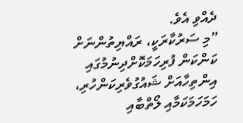ދެއްވި އެވެ.
”މި ސަރުކާރަކީ، ރައްޔިތުންނަށް ކަންކަން ފުރިހަމަކޮށްދިނުމުގައި އިންތިހާއަށް ޝައުގުވެރިކަންހުރި، ހަމަހަމަކަމާއި ލޯތްބާއި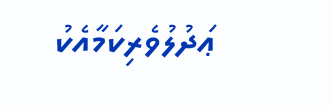ޢަދުލުވެރިކަމާއެކު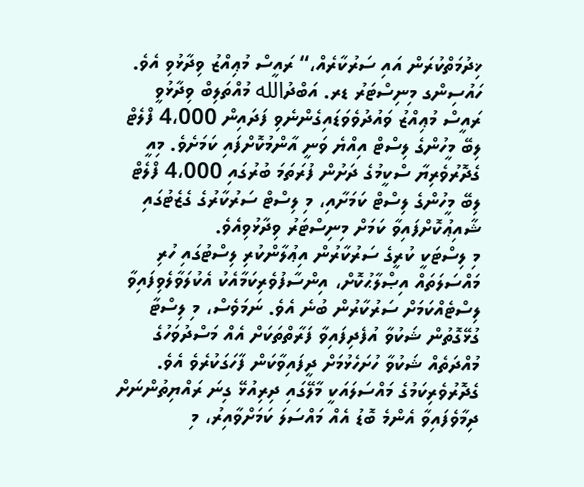ޚިދުމަތްކުރަން އައި ސަރުކާރެއް،“ ރައީސް މުޢިއްޒު ވިދާޅުވި އެވެ.
ހައުސިންގ މިނިސްޓަރު ޑރ. އަބްދުالله މުއްތަލިބް ވިދާޅުވީ ރައީސް މުޢިއްޒު ވައުދުވެވަޑައިގެންނެވި ފަދައިން 4،000 ފްލެޓް ލިބޭ މީހުންގެ ލިސްޓް އިއްޔެ ވަނީ އާންމުކޮށްފައި ކަމަށެވެ. މިއީ ގެދޮރުވެރިޔާ ސްކީމުގެ ދަށުން ފުރަތަމަ ބުރުގައި 4،000 ފްލެޓް ލިބޭ މީހުންގެ ލިސްޓް ކަމަށާއި، މި ލިސްޓް ސަރުކާރުގެ ގެޒެޓުގައި ޝާއިޢުކޮށްފައިވާ ކަމަށް މިނިސްޓަރު ވިދާޅުވިއެވެ.
މި ލިސްޓަކީ ކުރީގެ ސަރުކާރުން އިޢުލާންކުރި ލިސްޓުގައި ހުރި މައްސަލަތައް އިޞްލާޙުކޮށް، އިންސާފުވެރިކަމާއެކު އެކުލަވާލެވިފައިވާ ލިސްޓެއްކަމަށް ސަރުކާރުން ބުނެ އެވެ. ނަމަވެސް، މި ލިސްޓާ ގުޅޭގޮތުން ޝަކުވާ އުފެދިފައިވާ ފަރާތްތަކަށް އެއް މަސްދުވަހުގެ މުއްދަތެއް ޝަކުވާ ހުށަހެޅުމަށް ދީފައިވާކަން ފާހަގަކުރެވެ އެވެ.
ގެދޮރުވެރިކަމުގެ މައްސަލައަކީ މާލޭގައި ދިރިއުޅޭ ގިނަ ރައްޔިތުންނަށް ދިމާވެފައިވާ އެންމެ ބޮޑު އެއް މައްސަލަ ކަމަށްވާއިރު، މި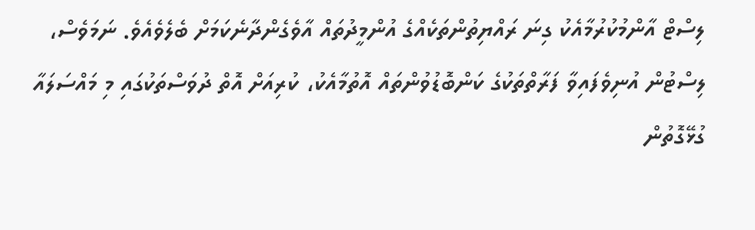ލިސްޓް އާންމުކުރުމާއެކު ގިނަ ރައްޔިތުންތަކެއްގެ އުންމީދުތައް އާވެގެންދާނެކަމަށް ބެލެވެއެވެ. ނަމަވެސް، ލިސްޓުން އުނިވެފައިވާ ފަރާތްތަކުގެ ކަންބޮޑުވުންތައް އޮތުމާއެކު، ކުރިއަށް އޮތް ދުވަސްތަކުގައި މި މައްސަލައާ ގުޅޭގޮތުން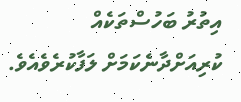އިތުރު ބަހުސްތަކެއް ކުރިއަށްދާނެކަމަށް ލަފާކުރެވެއެވެ.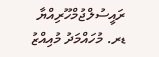ރައީސުލްޖުމްހޫރިއްޔާ ޑރ. މުހައްމަދު މުއިއްޒު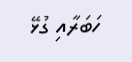ހަބަރާއި ގުޅޭ